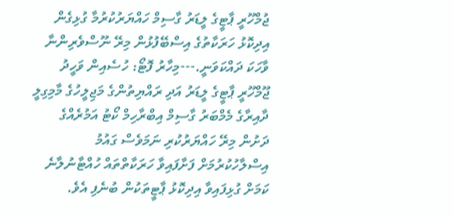ޖުމްހޫރީ ޕާޓީގެ ލީޑަރު ގާސިމް ހައްޔަރުކުރުމާ ގުޅިގެން އިދިކޮޅު ހަރަކާތުގެ އިސްބޭފުޅުން މިރޭ ނޫސްވެރިންނާ ވާހަކަ ދައްކަވަނީ.---މިހާރު ފޮޓޯ: ހުސެއިން ވަހީދު
ޖޫމްހޫރީ ޕާޓީގެ ލީޑަރު އަދި ރައްޔިތުންގެ މަޖިލީހުގެ މާމިގިލީ ދާއިރާގެ މެމްބަރު ގާސިމް އިބްރާހިމް ކޯޓު އަމުރެއްގެ ދަށުން މިރޭ ހައްޔަރުކުރި ނަމަވެސް ގައުމު އިސްލާހުކުރުމަށް ފަށާފައިވާ ހަރަކާތްތައް ހުއްޓާނުލާނެ ކަމަށް ގުޅިފައިވާ އިދިކޮޅު ޕާޓީތަކުން ބުނެފި އެވެ.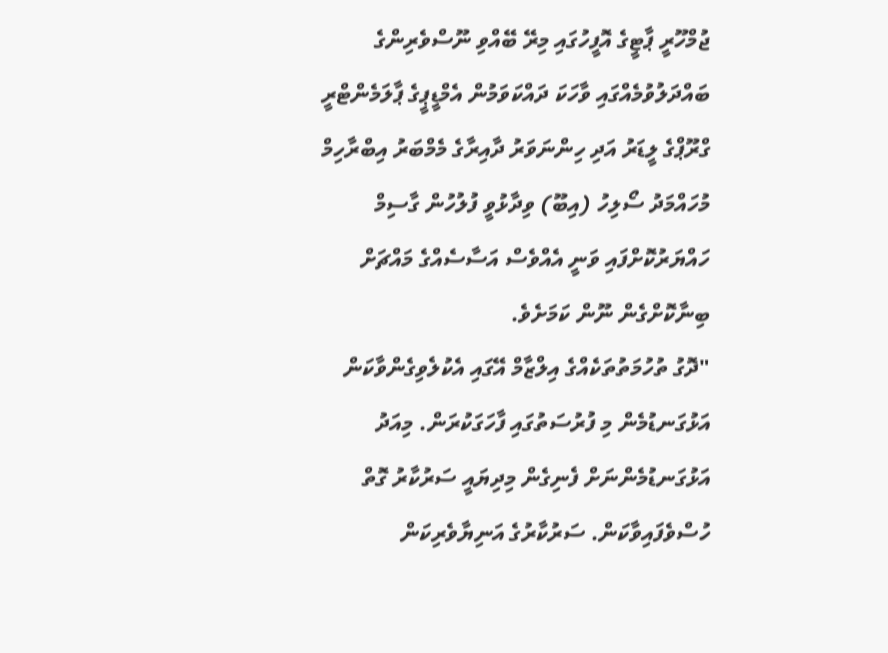ޖުމްހޫރީ ޕާޓީގެ އޮފީހުގައި މިރޭ ބޭއްވި ނޫސްވެރިންގެ ބައްދަލުވުމެއްގައި ވާހަކަ ދައްކަވަމުން އެމްޑީޕީގެ ޕާލަމެންޓްރީ ގްރޫޕްގެ ލީޑަރު އަދި ހިންނަވަރު ދާއިރާގެ މެމްބަރު އިބްރާހިމް މުހައްމަދު ސޯލިހު (އިބޫ) ވިދާޅުވީ ފުލުހުން ގާސިމް ހައްޔަރުކޮށްފައި ވަނީ އެއްވެސް އަސާސެއްގެ މައްޗަށް ބިނާކޮށްގެން ނޫން ކަމަށެވެ.
"ދޮގު ތުހުމަތުތަކެއްގެ އިލްޒާމް އޭގައި އެކުލެވިގެންވާކަން އަޅުގަނޑުމެން މި ފުރުސަތުގައި ފާހަގަކުރަން. މިއަދު އަޅުގަނޑުމެންނަށް ފެނިގެން މިދިޔައީ ސަރުކާރު ގޮތް ހުސްވެފައިވާކަން. ސަރުކާރުގެ އަނިޔާވެރިކަން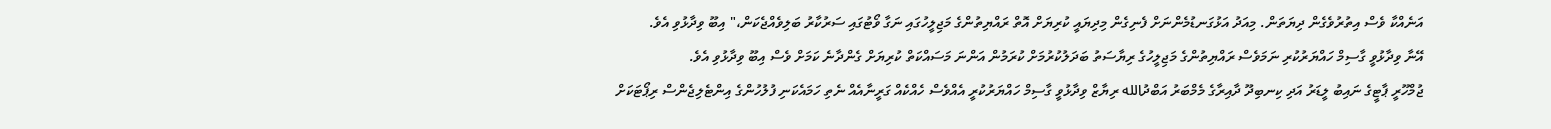އަނެއްކާ ވެސް އިތުރުވެގެން ދިޔަތަން. މިއަދު އަޅުގަނޑުމެންނަށް ފެނިގެން މިދިޔައީ ކުރިޔަށް އޮތް ރައްޔިތުންގެ މަޖިލީހުގައި ނަގާ ވޯޓުގައި ސަރުކާރު ބަލިވެއްޖެކަން،" އިބޫ ވިދާޅުވި އެވެ.
އޭނާ ވިދާޅުވީ ގާސިމް ހައްޔަރުކުރި ނަމަވެސް ރައްޔިތުންގެ މަޖިލީހުގެ ރިޔާސަތު ބަދަލުކުރުމަށް ކުރަމުން އަންނަ މަސައްކަތް ކުރިޔަށް ގެންދާނެ ކަމަށް ވެސް އިބޫ ވިދާޅުވި އެވެ.
ޖުމްހޫރީ ޕާޓީގެ ނައިބު ލީޑަރު އަދި ކިނބިދޫ ދާއިރާގެ މެމްބަރު އަބްދުالله ރިޔާޒް ވިދާޅުވީ ގާސިމް ހައްޔަރުކުރީ އެއްވެސް ހެއްކެއް ގަރީނާއެއް ނެތި ހަމައެކަނި ފުލުހުންގެ އިންޓެލިޖެންސް ރިޕޯޓަކަށް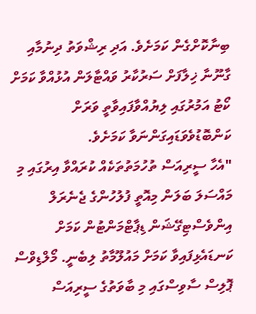ބިނާކޮށްގެން ކަމަށެވެ. އަދި ރިޝްވަތު ދިނުމާއި ގާނޫނާ ޚިލާފަށް ސަރުކާރު ވައްޓާލަން އުޅުއްވާ ކަމަށް ކޯޓު އަމުރުގައި ލިޔުއްވާފައިވާތީ ވަރަށް ކަންބޮޑުވެވަޑައިގަންނަވާ ކަމަށެވެ.
"އެހާ ސީރިއަސް ތުހުމަތުތަކެއް ކުރައްވާ އިރުގައި މި މައްސަލަ ބަލަން މިއޮތީ ފުލުހުންގެ ޖެނެރަލް އިންވެސްޓިގޭޝަން ޑިޕާޓްމަންޓުން ކަމަށް ކަނޑައެޅިފައިވާ ކަމަށް މައުލޫމާތު ލިބެނީ. މޯލްޑިވްސް ޕޮލިސް ސާވިސްގައި މި ބާވަތުގެ ސީރިއަސް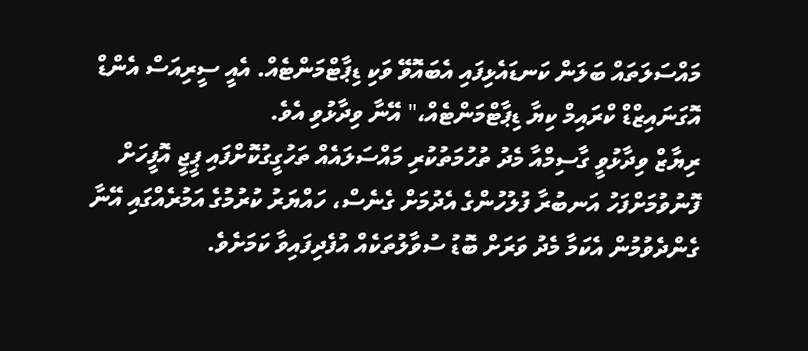މައްސަލަތައް ބަލަން ކަނޑައެޅިފައި އެބައޮވޭ ވަކި ޑިޕާޓްމަންޓެއް. އެއީ ސީރިއަސް އެންޑް އޮގަނައިޒްޑް ކްރައިމް ކިޔާ ޑިޕާޓްމަންޓެއް،" އޭނާ ވިދާޅުވި އެވެ.
ރިޔާޒް ވިދާޅުވީ ގާސިމްއާ މެދު ތުހުމަތުކުރި މައްސަލައެއް ތަހުގީގުކޮށްފައި ޕީޖީ އޮފީހަށް ފޮނުވުމަށްފަހު އަނބުރާ ފުލުހުންގެ އެދުމަށް ގެނެސް، ހައްޔަރު ކުރުމުގެ އަމުރެއްގައި އޭނާ ގެންދެވުމުން އެކަމާ މެދު ވަރަށް ބޮޑު ސުވާލުތަކެއް އުފެދިފައިވާ ކަމަށެވެ.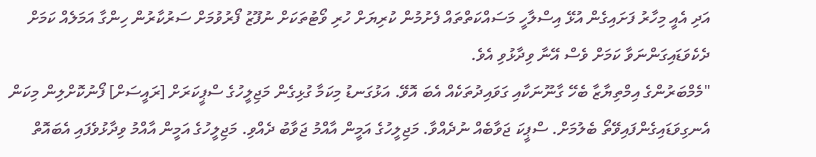އަދި އެއީ މިހާރު ފަށައިގެން އުޅޭ އިސްލާހީ މަސައްކަތްތައް ފެށުމުން ކުރިޔަށް ހުރި ވޯޓުތަކަށް ނުފޫޒު ފޯރުވުމަށް ސަރުކާރުން ހިންގާ އަމަލެއް ކަމަށް ދެކެވަޑައިގަންނަވާ ކަމަށް ވެސް އޭނާ ވިދާޅުވި އެވެ.
"މެމްބަރުންގެ އިމްތިޔާޒާ ބެހޭ ގާނޫނަކާއި ގަވައިދުތަކެއް އެބަ އޮވޭ. އަޅުގަނޑު މިކަމާ ގުޅިގެން މަޖިލީހުގެ ސްޕީކަރަށް [ރައީސަށް] ފޯނުކޮށްލިން މިކަން އެނގިވަޑައިގެންފައިވޭތޯ ބެލުމަށް. ސްޕީކަ ޖަވާބެއް ނުދެއްވާ. މަޖިލީހުގެ އަމީން އާއްމު ޖަވާބު ދެއްވި. މަޖިލީހުގެ އަމީން އާއްމު ވިދާޅުވެފައި އެބައޮތް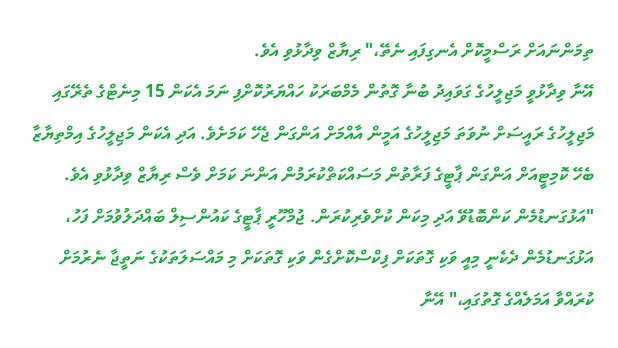ތިމަންނައަށް ރަސްމީކޮށް އެނގިފައި ނެތޭ،" ރިޔާޒް ވިދާޅުވި އެވެ.
އޭނާ ވިދާޅުވީ މަޖިލީހުގެ ގަވައިދު ބުނާ ގޮތުން މެމްބަރަކު ހައްޔަރުކޮށްފި ނަމަ އެކަން 15 މިނެޓްގެ ތެރޭގައި މަޖިލީހުގެ ރައީސަށް ނުވަތަ މަޖިލީހުގެ އަމީން އާއްމަށް އަންގަން ޖެހޭ ކަމަށެވެ. އަދި އެކަން މަޖިލީހުގެ އިމްތިޔާޒާ ބެހޭ ކޮމިޓީއަށް އަންގަން ޕާޓީގެ ފަރާތުން މަސައްކަތްކުރަމުން އަންނަ ކަމަށް ވެސް ރިޔާޒް ވިދާޅުވި އެވެ.
"އަޅުގަނޑުމެން ކަންބޮޑުވޭ އަދި މިކަން ކުށްވެރިކުރަން. ޖުމްހޫރީ ޕާޓީގެ ކައުންސިލް ބައްދަލުވުމަށް ފަހު، އަޅުގަނޑުމެން ދެކެނީ މިއީ ވަކި ގޮތަކަށް ފިކްސްކޮށްގެން ވަކި ގޮތަކަށް މި މައްސަލަތަކުގެ ނަތީޖާ ނެރުމަށް ކުރައްވާ އަމަލެއްގެ ގޮތުގައި،" އޭނާ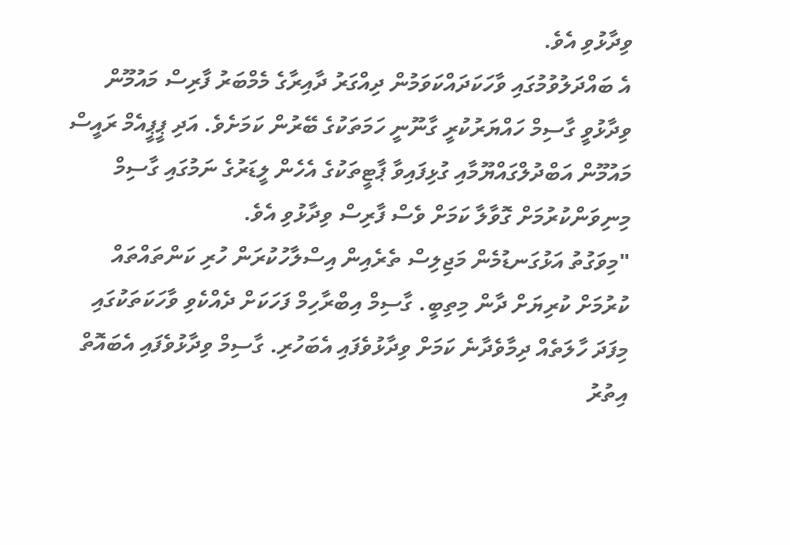ވިދާޅުވި އެވެ.
އެ ބައްދަލުވުމުގައި ވާހަކަދައްކަވަމުން ދިއްގަރު ދާއިރާގެ މެމްބަރު ފާރިސް މައުމޫން ވިދާޅުވީ ގާސިމް ހައްޔަރުކުރީ ގާނޫނީ ހަމަތަކުގެ ބޭރުން ކަމަށެވެ. އަދި ޕީޕީއެމް ރައީސް މައުމޫން އަބްދުލްގައްޔޫމާއި ގުޅިފައިވާ ޕާޓީތަކުގެ އެހެން ލީޑަރުގެ ނަމުގައި ގާސިމް މިނިވަންކުރުމަށް ގޮވާލާ ކަމަށް ވެސް ފާރިސް ވިދާޅުވި އެވެ.
"މިވަގުތު އަޅުގަނޑުމެން މަޖިލިސް ތެރެއިން އިސްލާހުކުރަން ހުރި ކަންތައްތައް ކުރުމަށް ކުރިޔަށް ދާން މިތިބީ. ގާސިމް އިބްރާހިމް ފަހަކަށް ދެއްކެވި ވާހަކަތަކުގައި މިފަދަ ހާލަތެއް ދިމާވެދާނެ ކަމަށް ވިދާޅުވެފައި އެބަހުރި. ގާސިމް ވިދާޅުވެފައި އެބައޮތް އިތުރު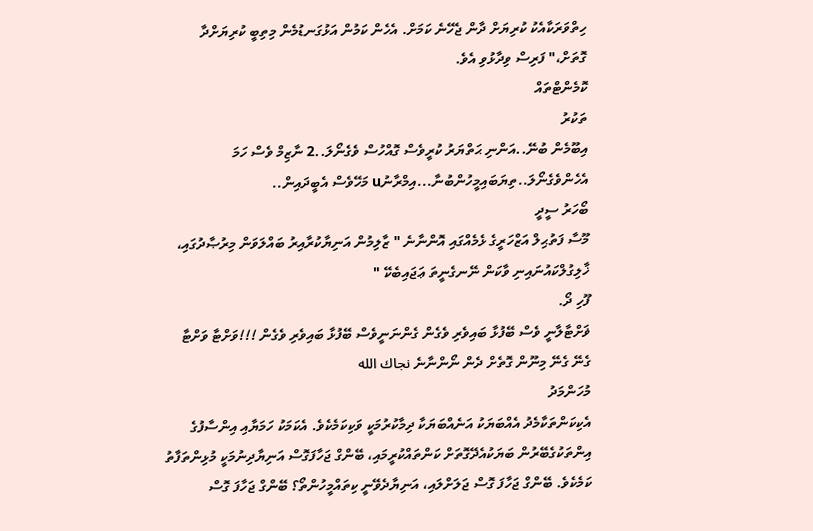ހިތްވަރަކާއެކު ކުރިޔަށް ދާން ޖެހޭނެ ކަމަށް. އެހެން ކަމުން އަޅުގަނޑުމެން މިތިބީ ކުރިޔަށްދާ ގޮތަށް،" ފަރިސް ވިދާޅުވި އެވެ.
ކޮމެންޓްތައް
ތަކުރު
އިބޫމެން ބުނޭ..އަންނި ޙަތްޔަރު ކުރީވެސް ގޮއްހުސް ވެގެނޯލަ..2 ނާޒިމް ވެސް ހަމަ އެހެންވެގެނޯލަ..ތިޔަބައިމީހުންބުނާ...އިމްރާނުu މަހޭވެސް އެބީދައިން..
ބޯހަރު ސީދީ
މޫސާ ފަތުޙިލް އަޒްހަރީގެ ޅެމެއްގައި އޮންނާނެ " ޒާލިމުން އަނިޔާކުރާއިރު ބައްލަވަން މިރުޞާދުގައި، ޚާލިގުލްކައުނައިނި ވާކަން ނޭނގެނީތަ ޢަޖައިބެކޭ "
ފޫހި ދޯ.
ޥަށްޓާލާނީ ވެސް ބޭފުޅާ ބައިވެރި ވެގެން ގެންނަނީވެސް ބޭފުޅާ ބައިވެރި ވެގެން !!!ވަށްޓާ ވަށްޓާ ގެނޭ ގެނޭ މިނޫން ގޮތެށް ދެން ނޯންނާނެ نجاك الله
މުހަންމަދު
އެކިކަންތަކާމެދު އެއްބަޔަކު އަނެއްބަޔަކާ ދިމާކުރުމަކީ ވަކިކަމެކެވެ. އެކަމަކު ހަމަޔާއި އިންސާފުގެ އިންތަކުގެބޭރުން ބަޔަކުއެދޭގޮތަށް ކަންތައްކުރީމައި، ބޭންގް ޖަހާފަގޮސް އަނިޔާދިނުމަކީ މުޅިންތަފާތު ކަމެކެވެ. ބޭންގް ޖަހާފަ ގޮސް ޖަލަށްލައި، އަނިޔާދެވޭނީ ކިތައްމީހުންތޯ؟ ބޭންގް ޖަހާފަ ގޮސް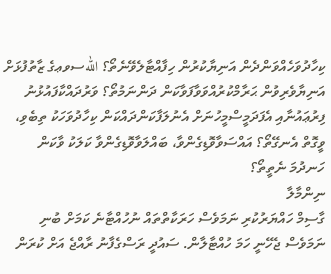ކިހާދުވަހެއްވަންދެން އަނިޔާކުރުން ހިފާއްޓާލެވޭނެތޯ؟ اللهސވޢގެ ޒާތުފުޅަށް އަނިޔާވެރިވުން ޙަރާމްކުރުއްވަވާފަވާކަން ދަންނަމުތޯ؟ ވަރުދައްކާފައުޅުނު ފިރުޢައުނާއި އެފަދަމީސްމީހުނަށް އެނުލަފާކަންދައްކަން ކިހާދުވަހަކު ތިބެވި، ވީގޮތް އެނގޭތޯ؟ އައްސަވާވޮޑިގެންވާ، ބައްލަވާވޮޑިގެންވާ ކަލަކު ވާކަން ހަނދުމަ ނެތީތޯ؟
ނިންމާލާ
ގާސިމް ހައްޔަރުކުރި ނަމަވެސް ހަރަކާތްތައް ނުހުއްޓާނެ ކަމަށް ބުނި ނަމަވެސް ޖެހޭނީ ހަމަ ހުއްޓާލާން. ސައުދީ ރަސްގެފާނު ރާއްޖެ އަށް ކުރަން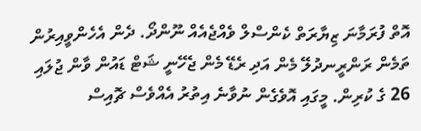އޮތް ފުރަމާނަ ޒިޔާރަތް ކެންސްލް ވެއްޖެއެއް ނޫންދޯ. ދެން އެހެންވީއިރުން ތަމެން ރަންރީނދުލޭ މެން އަދި ރެޑޭ މެން ޖެހޭނީ ޝަޓް ޑައުން ވާން ޖުލައި 26 ގެ ކުރިން. މީގައި އޮވެގެން ނުވާނެ އިތުރު އެއްވެސް ޗޮއިސް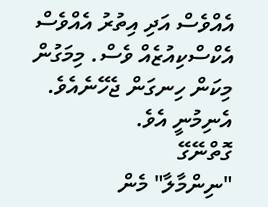އެއްވެސް އަދި އިތުރު އެއްވެސް އެކްސްކިއުޒެއް ވެސް. މިމަގުން މިކަން ހިނގަން ޖެހޭނެއެވެ. އެނިމުނީ އެވެ.
ގޮތްނޭގޭ
"ނިންމާލާ" މެން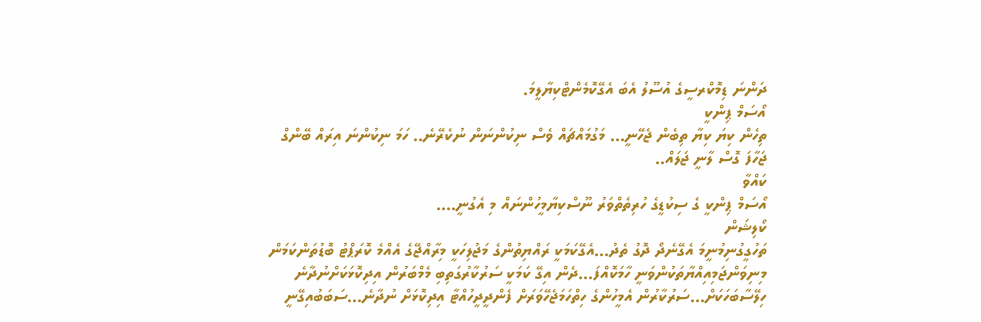ދަންނަ ޑިމޮކްރސީގެ އުސޫލު އެބަ އެގޭކޮމެންޓްކިޔާލީމަ.
އޯސަމް ޕިންކީ
ތިހެން ކިޔަ ކިޔާ ތިބެން ޖެހޭނީ... މަގުމައްޗައް ވެސް ނިކުންނަން ނުކެރޭނެ.. ހަމަ ނިކުންނަ އިރައް ބޭންގް ޖަހާފަ ގޮސް ލާނީ ޖަލައް..
ކައްވާ
އޯސަމް ޕިންކީ ގެ ސިކުޑީގެ ހުރިތެތްވަރު ނޫސްކިޔާމީހުންނައް މި އެގުނީ....
ކޯލިޝަން
ތަހުގީގުނިމުނީމަ އެގޭނެދޯ ދޮގު ތެދު...އެގޭކަމަކީ ރައްޔިތުންގެ މަޖުލިހަކީ މިރާއްޖޭގެ އެއްމެ ކޮރަޕްޓު ބޮޑުތަންކަމަން މިނިވަންޖަމިއިއްޔާތަކުންވަނީ ހާމަކޮއްފަ...ދެން އިގޭ ކަމަކީ ސަރުކާރުގަތިބި މެމްބަރުން އިދިކޮޅަކަށްނުދާނެ ހިލޭސާބަހަކަށް...ސަރުކާރުން އެމީހުންގެ ހިތްހަމަޖެހޭވަރަށް ފެންދީދީހުއްޓާ އިދިކޮޅަށް ނުދާނެ...ސަބަބުއިގޭނީ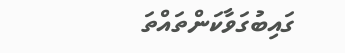ގައިބުގަވާކަންތައްތަ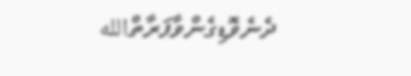ދެނެވޮޑިގެންވާފަރާތްالله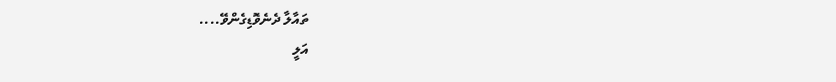ތައާލާ ދެނެވޮޑިގެންވޭ....
އަލީ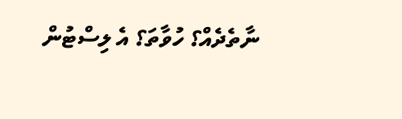ނާތެދެއް؟ ހުވާތަ؟ އެ ލިސްޓުން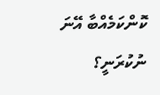ކޮންކަމެއްބާ އޭނަ ނުކުރަނީ؟